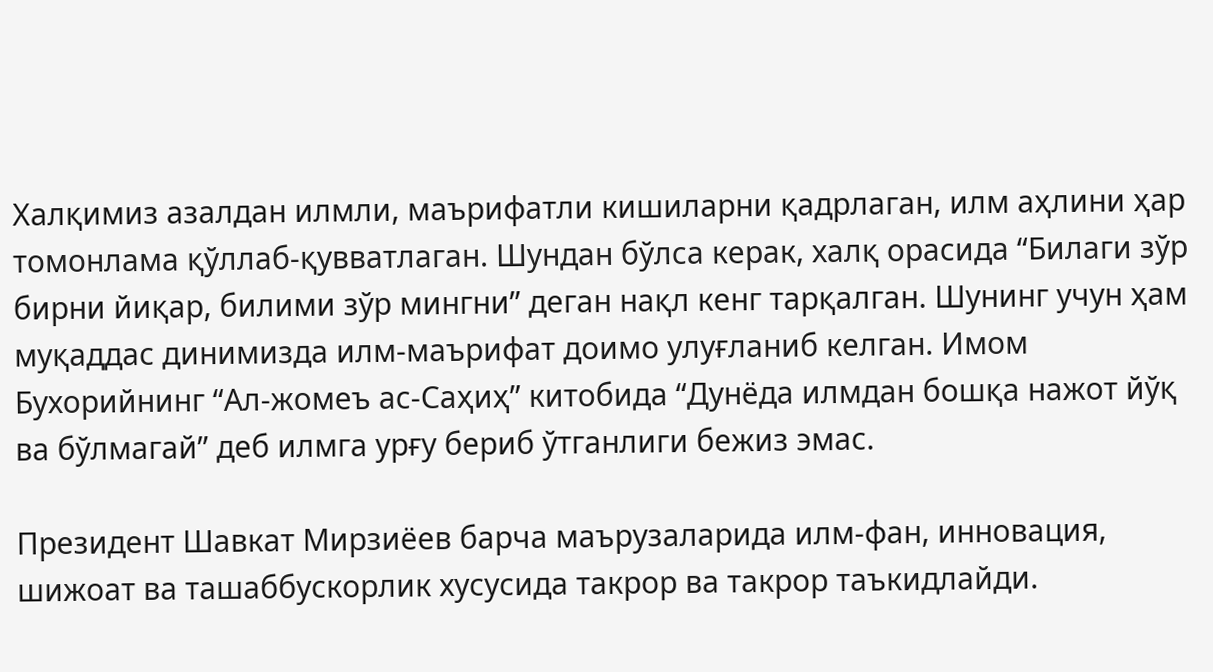Халқимиз азалдан илмли, маърифатли кишиларни қадрлаган, илм аҳлини ҳар томонлама қўллаб-қувватлаган. Шундан бўлса керак, халқ орасида “Билаги зўр бирни йиқар, билими зўр мингни” деган нақл кенг тарқалган. Шунинг учун ҳам муқаддас динимизда илм-маърифат доимо улуғланиб келган. Имом Бухорийнинг “Ал-жомеъ ас-Саҳиҳ” китобида “Дунёда илмдан бошқа нажот йўқ ва бўлмагай” деб илмга урғу бериб ўтганлиги бежиз эмас.

Президент Шавкат Мирзиёев барча маърузаларида илм-фан, инновация, шижоат ва ташаббускорлик хусусида такрор ва такрор таъкидлайди.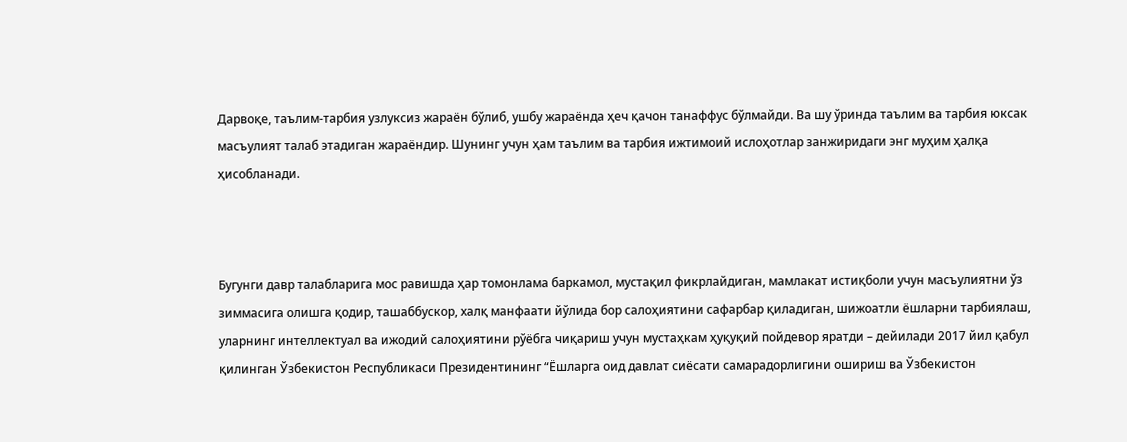Дарвоқе, таълим-тарбия узлуксиз жараён бўлиб, ушбу жараёнда ҳеч қачон танаффус бўлмайди. Ва шу ўринда таълим ва тарбия юксак масъулият талаб этадиган жараёндир. Шунинг учун ҳам таълим ва тарбия ижтимоий ислоҳотлар занжиридаги энг муҳим ҳалқа ҳисобланади.



Бугунги давр талабларига мос равишда ҳар томонлама баркамол, мустақил фикрлайдиган, мамлакат истиқболи учун масъулиятни ўз зиммасига олишга қодир, ташаббускор, халқ манфаати йўлида бор салоҳиятини сафарбар қиладиган, шижоатли ёшларни тарбиялаш, уларнинг интеллектуал ва ижодий салоҳиятини рўёбга чиқариш учун мустаҳкам ҳуқуқий пойдевор яратди – дейилади 2017 йил қабул қилинган Ўзбекистон Республикаси Президентининг “Ёшларга оид давлат сиёсати самарадорлигини ошириш ва Ўзбекистон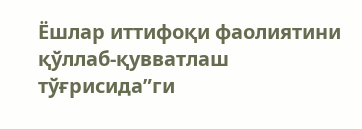Ёшлар иттифоқи фаолиятини қўллаб-қувватлаш тўғрисида”ги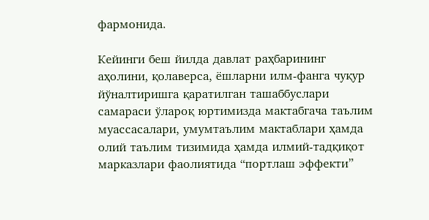фармонида.

Кейинги беш йилда давлат раҳбарининг аҳолини, қолаверса, ёшларни илм-фанга чуқур йўналтиришга қаратилган ташаббуслари самараси ўлароқ юртимизда мактабгача таълим муассасалари, умумтаълим мактаблари ҳамда олий таълим тизимида ҳамда илмий-тадқиқот марказлари фаолиятида “портлаш эффекти”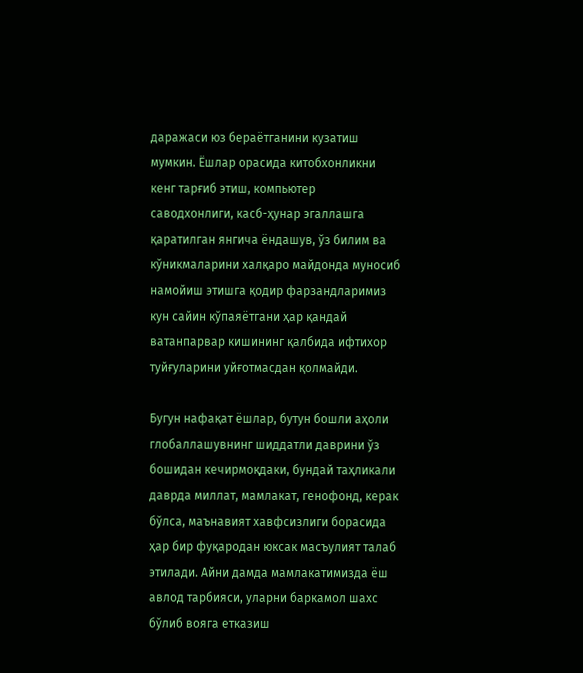даражаси юз бераётганини кузатиш мумкин. Ёшлар орасида китобхонликни кенг тарғиб этиш, компьютер саводхонлиги, касб-ҳунар эгаллашга қаратилган янгича ёндашув, ўз билим ва кўникмаларини халқаро майдонда муносиб намойиш этишга қодир фарзандларимиз кун сайин кўпаяётгани ҳар қандай ватанпарвар кишининг қалбида ифтихор туйғуларини уйғотмасдан қолмайди.

Бугун нафақат ёшлар, бутун бошли аҳоли глобаллашувнинг шиддатли даврини ўз бошидан кечирмоқдаки, бундай таҳликали даврда миллат, мамлакат, генофонд, керак бўлса, маънавият хавфсизлиги борасида ҳар бир фуқародан юксак масъулият талаб этилади. Айни дамда мамлакатимизда ёш авлод тарбияси, уларни баркамол шахс бўлиб вояга етказиш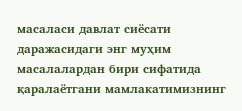масаласи давлат сиёсати даражасидаги энг муҳим масалалардан бири сифатида қаралаётгани мамлакатимизнинг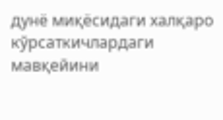дунё миқёсидаги халқаро кўрсаткичлардаги мавқейини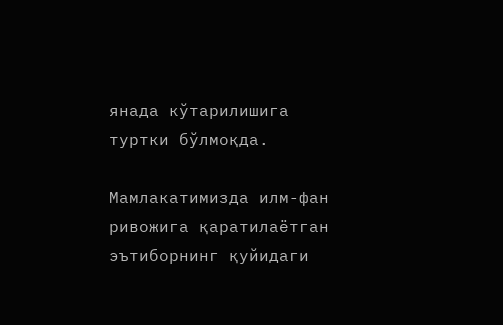янада кўтарилишига туртки бўлмоқда.

Мамлакатимизда илм-фан ривожига қаратилаётган эътиборнинг қуйидаги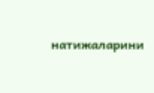натижаларини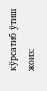кўрсатиб ўтиш жоиз: